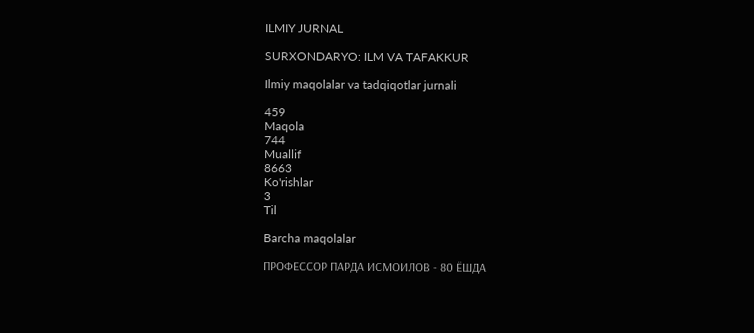ILMIY JURNAL

SURXONDARYO: ILM VA TAFAKKUR

Ilmiy maqolalar va tadqiqotlar jurnali

459
Maqola
744
Muallif
8663
Ko'rishlar
3
Til

Barcha maqolalar

ПРОФЕССОР ПАРДА ИСМОИЛОВ - 80 ЁШДА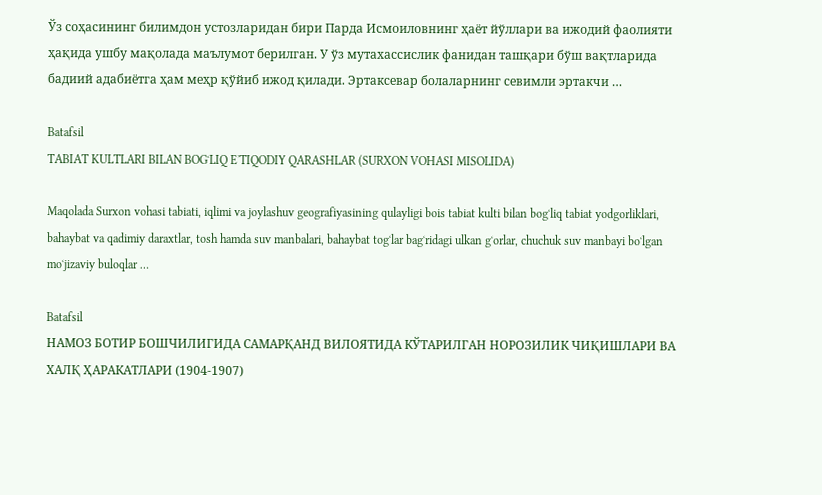Ўз соҳасининг билимдон устозларидан бири Парда Исмоиловнинг ҳаёт йўллари ва ижодий фаолияти ҳақида ушбу мақолада маълумот берилган. У ўз мутахассислик фанидан ташқари бўш вақтларида бадиий адабиётга ҳам меҳр қўйиб ижод қилади. Эртаксевар болаларнинг севимли эртакчи …

Batafsil
TABIAT KULTLARI BILAN BOGʻLIQ EʼTIQODIY QARASHLAR (SURXON VOHASI MISOLIDA)

Maqolada Surxon vohasi tabiati, iqlimi va joylashuv geografiyasining qulayligi bois tabiat kulti bilan bogʻliq tabiat yodgorliklari, bahaybat va qadimiy daraxtlar, tosh hamda suv manbalari, bahaybat togʻlar bagʻridagi ulkan gʻorlar, chuchuk suv manbayi boʻlgan moʻjizaviy buloqlar …

Batafsil
НАМОЗ БОТИР БОШЧИЛИГИДА САМАРҚАНД ВИЛОЯТИДА КЎТАРИЛГАН НОРОЗИЛИК ЧИҚИШЛАРИ ВА ХАЛҚ ҲАРАКАТЛАРИ (1904-1907)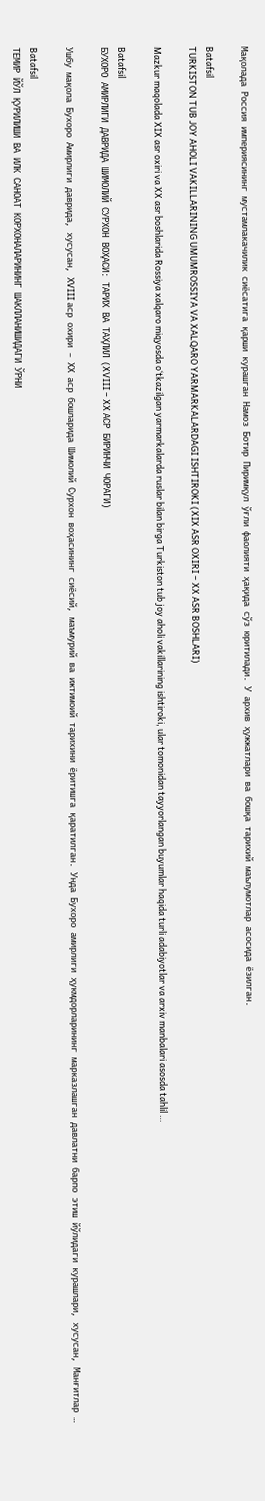Мақолада Россия империясининг мустамлакачилик сиёсатига қарши курашган Намоз Ботир Пиримқул ўғли фаолияти ҳақида сўз юритилади. У архив ҳужжатлари ва бошқа тарихий маълумотлар асосида ёзилган.

Batafsil
TURKISTON TUB JOY AHOLI VAKILLARINING UMUMROSSIYA VA XALQARO YARMARKALARDAGI ISHTIROKI (XIX ASR OXIRI – XX ASR BOSHLARI)

Mazkur maqolada XIX asr oxiri va XX asr boshlarida Rossiya xalqaro miqyosda oʻtkazilgan yarmarkalarda ruslar bilan birga Turkiston tub joy aholi vakillarining ishtiroki, ular tomonidan tayyorlangan buyumlar haqida turli adabiyotlar va arxiv manbalari asosda tahlil …

Batafsil
БУХОРО АМИРЛИГИ ДАВРИДА ШИМОЛИЙ СУРХОН ВОҲАСИ: ТАРИХ ВА ТАҲЛИЛ (XVIII – XX АСР БИРИНЧИ ЧОРАГИ)

Ушбу мақола Бухоро Амирлиги даврида, хусусан, ХVIII аср охири – ХХ аср бошларида Шимолий Сурхон воҳасининг сиёсий, маъмурий ва ижтимоий тарихини ёритишга қаратилган. Унда Бухоро амирлиги ҳукмдорларининг марказлашган давлатни барпо этиш йўлидаги курашлари, хусусан, Манғитлар …

Batafsil
ТЕМИР ЙЎЛ ҚУРИЛИШИ ВА ИЛК САНОАТ КОРХОНАЛАРИНИНГ ШАКЛЛАНИШИДАГИ ЎРНИ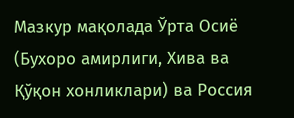Мазкур мақолада Ўрта Осиё (Бухоро амирлиги, Хива ва Қўқон хонликлари) ва Россия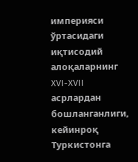империяси ўртасидаги иқтисодий алоқаларнинг XVI-XVII асрлардан бошланганлиги, кейинроқ Туркистонга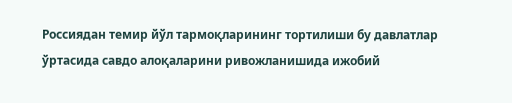Россиядан темир йўл тармоқларининг тортилиши бу давлатлар ўртасида савдо алоқаларини ривожланишида ижобий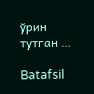ўрин тутган …

Batafsil